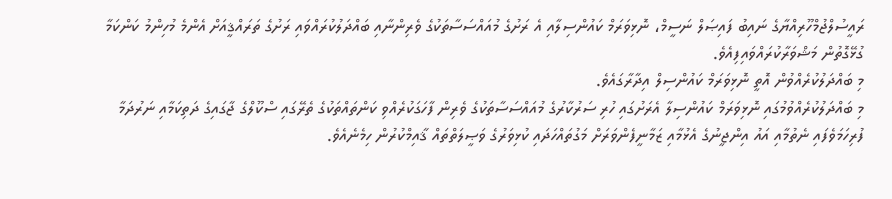ރައީސުލްޖުމްހޫރިއްޔާގެ ނައިބު ފައިޞަލް ނަސީމް، ނޮޅިވަރަމް ކައުންސިލާއި އެ ރަށުގެ މުއައްސަސާތަކުގެ ވެރިންނާއި ބައްދަލުކުރައްވައި ރަށުގެ ތަރައްޤީއަށް އެންމެ މުހިންމު ކަންކަމާ ގުޅޭގޮތުން މަޝްވަރާކުރައްވައިފިއެވެ.
މި ބައްދަލުކުރެއްވުން އޮތީ ނޮޅިވަރަމް ކައުންސިލް އިދާރާގައެވެ.
މި ބައްދަލުކުރެއްވުމުގައި ނޮޅިވަރަމް ކައުންސިލާ އެރަށުގައި ހުރި ސަރުކާރުގެ މުއައްސަސާތަކުގެ ވެރިން ފާހަގަކުރެއްވި ކަންތައްތަކުގެ ތެރޭގައި ސްކޫލްގެ ޖާގައިގެ ދަތިކަމާއި ނަރުދަމާ ފުރިހަމަވެފައި ނެތުމާއި އައު އިންޖީނުގެ އެޅުމާއި ޒަމާނީފެންވަރަށް މަގުތައްހަދައި ކުޅިވަރުގެ ވަޞީލަތްތައް ޤާއިމްކުރުން ހިމެނެއެވެ.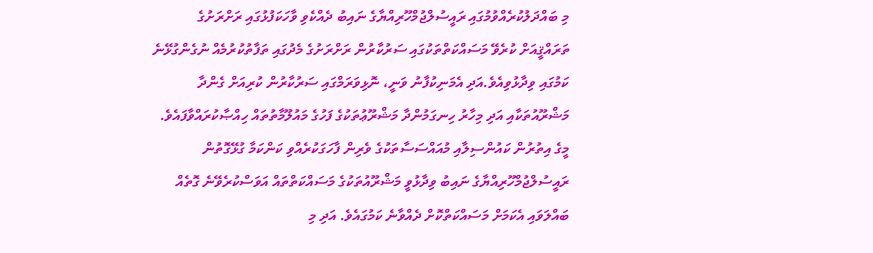މި ބައްދަލުކުރެއްވުމުގައި ރައީސުލްޖުމްހޫރިއްޔާގެ ނައިބު ދެއްކެވި ވާހަކަފުޅުގައި ރަށްރަށުގެ ތަރައްޤީއަށް ކުރެވޭ މަސައްކަތްތަކުގައި ސަރުކާރުން ރަށްރަށުގެ މެދުގައި ތަފާތުކުރުމެއް ނުގެންގުޅޭނެ ކަމުގައި ވިދާޅުވިއެވެ.އަދި އެމަނިކުފާނު ވަނީ، ނޮޅިވަރަމްގައި ސަރުކާރުން ކުރިއަށް ގެންދާ މަޝްރޫއުތަކާއި އަދި މިހާރު ހިނގަމުންދާ މަޝްރޫޢުތަކުގެ ފަހުގެ މައުލޫމާތުތައް ހިއްޞާކުރައްވާފައެވެ.
މީގެ އިތުރުން ކައުންސިލާއި މުއައްސަސާތަކުގެ ވެރިން ފާހަގަކުރެއްވި ކަންކަމާ ގުޅޭގޮތުން ރައީސުލްޖުމްހޫރިއްޔާގެ ނައިބު ވިދާޅުވީ މަޝްރޫއުތަކުގެ މަސައްކަތްތައް އަވަސްކުރެވޭނެ ގޮތެއް ބައްލަވައި އެކަމަށް މަސައްކަތްކޮށް ދެއްވާނެ ކަމުގައެވެ. އަދި މި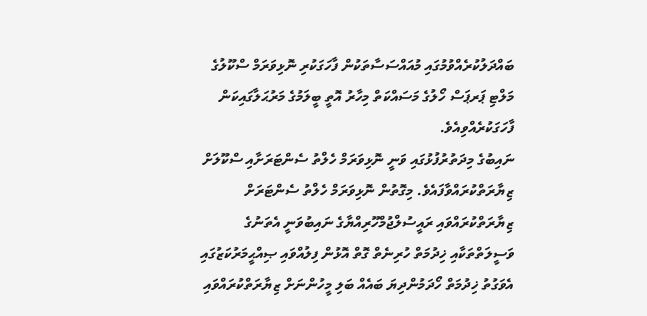ބައްދަލުކުރެއްވުމުގައި މުއައްސަސާތަކުން ފާހަގަކުރި ނޮޅިވަރަމް ސްކޫލުގެ މަލްޓި ޕަރޕަސް ހޯލުގެ މަސައްކަތް މިހާރު އޮތީ ބީލަމުގެ މަރުޙަލާގައިކަން ފާހަގަކުރެއްވިއެވެ.
ނައިބުގެ މިދަތުރުފުޅުގައި ވަނީ ނޮޅިވަރަމް ހެލްތު ސެންޓަރަށާއި ސްކޫލަށް ޒިޔާރަތްކުރައްވާފައެވެ. މިގޮތުން ނޮޅިވަރަމް ހެލްތު ސެންޓަރަށް ޒިޔާރަތްކުރައްވައި ރައީސުލްޖުމްހޫރިއްޔާގެ ނައިބުވަނީ އެތަނުގެ ވަސީލަތްތަކާއި ޚިދުމަތް ހުރިނެތް ގޮތް އޮޅުން ފިލުއްވައި ޞިއްޙީމަރުކަޒުގައި އެވަގުތު ޚިދުމަތް ހޯދަމުންދިޔަ ބައެއް ބަލި މީހުންނަށް ޒިޔާރަތްކުރައްވައި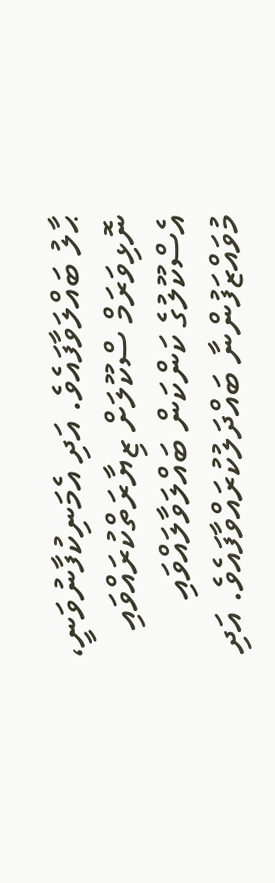ޙާލު ބައްލަވާފައެވެ. އަދި އެމަނިކުފާނުވަނީ، ނޮޅިވަރަމް ސްކޫލަށް ޒިޔާރަތްކުރައްވައި އެސްކޫލުގެ ކަންކަން ބައްލަވާލައްވައި މުވައްޒަފުންނާ ބައްދަލުކުރައްވާފައެވެ. އަދި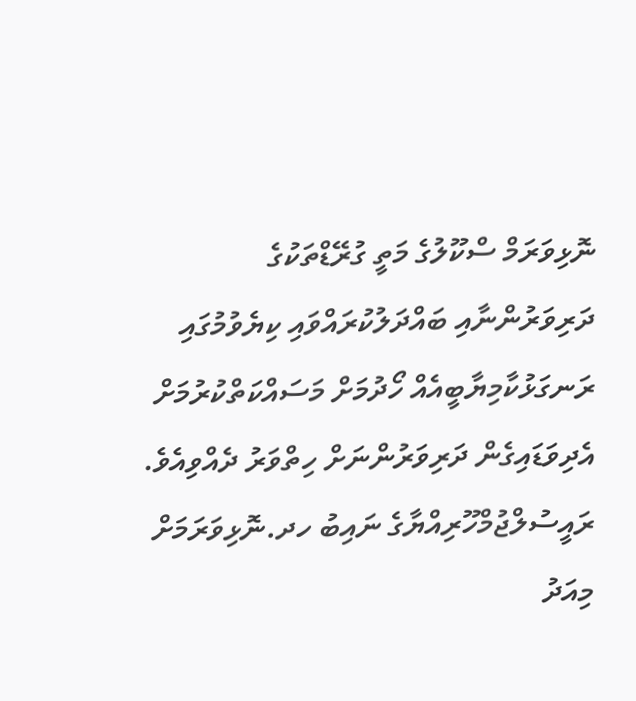ނޮޅިވަރަމް ސްކޫލުގެ މަތީ ގުރޭޑްތަކުގެ ދަރިވަރުންނާއި ބައްދަލުކުރައްވައި ކިޔެވުމުގައި ރަނގަޅުކާމިޔާބީއެއް ހޯދުމަށް މަސައްކަތްކުރުމަށް އެދިވަޑައިގެން ދަރިވަރުންނަށް ހިތްވަރު ދެއްވިއެވެ.
ރައީސުލްޖުމްހޫރިއްޔާގެ ނައިބު ހދ.ނޮޅިވަރަމަށް މިއަދު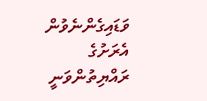ވަޑައިގެންނެވުން އެރަށުގެ ރައްޔިތުންވަނީ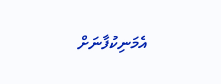އެމަނިކުފާނަށް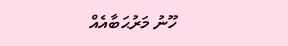ހޫނު މަރުޙަބާއެއް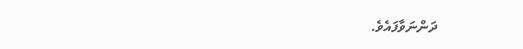ދަންނަވާފައެވެ.